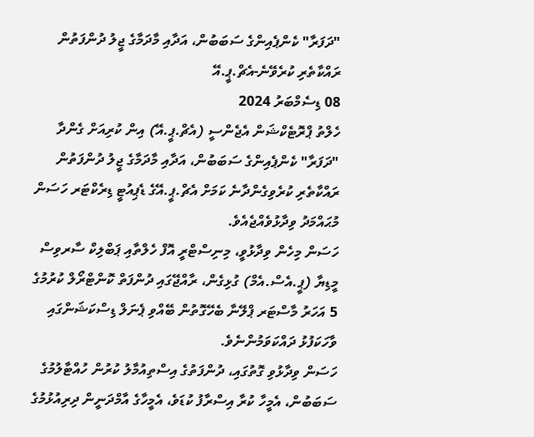"ދަފަރާ" ކެންޕެއިންގެ ސަބަބުން، އަދާއި މާދަމާގެ ޖީލު ދުންފަތުން ރައްކާތެރި ކުރެވޭނެ-އެޗް.ޕީ.އޭ
08 ޑިސެމްބަރު 2024
ހެލްތު ޕްރޮޓެކްޝަން އެޖެންސީ (އެޗް.ޕީ.އޭ) އިން ކުރިއަށް ގެންދާ "ދަފަރާ" ކެންޕެއިންގެ ސަބަބުން، އަދާއި މާދަމާގެ ޖީލު ދުންފަތުން ރައްކާތެރި ކުރެވިގެންދާނެ ކަމަށް އެޗް.ޕީ.އޭގެ ޑެޕިއުޓީ ޑިރެކްޓަރ ހަސަން މުޙައްމަދު ވިދާޅުވެއްޖެއެވެ.
ހަސަން މިހެން ވިދާޅުވީ، މިނިސްޓްރީ އޮފް ހެލްތާއި ޕަބްލިކް ސާރވިސް މީޑިޔާ (ޕީ.އެސް.އެމް) ގުޅިގެން، ރާއްޖޭގައި ދުންފަތް ކޮންޓްރޯލް ކުރުމުގެ 5 އަހަރު މާސްޓަރ ޕްލޭނާ ބެހޭގޮތުން ބޭއްވި ޕެނަލް ޑިސްކަޝަންގައި ވާހަކަފުޅު ދައްކަވަމުންނެވެ.
ހަސަން ވިދާޅުވި ގޮތުގައި، ދުންފަތުގެ އިސްތިއުމާލު ކުރުން ހުއްޓާލުމުގެ ސަބަބުން، އެމީހާ ކުރާ އިސްރާފު ކުޑަވެ، އެމީހާގެ އާމްދަނީން ދިރިއުޅުމުގެ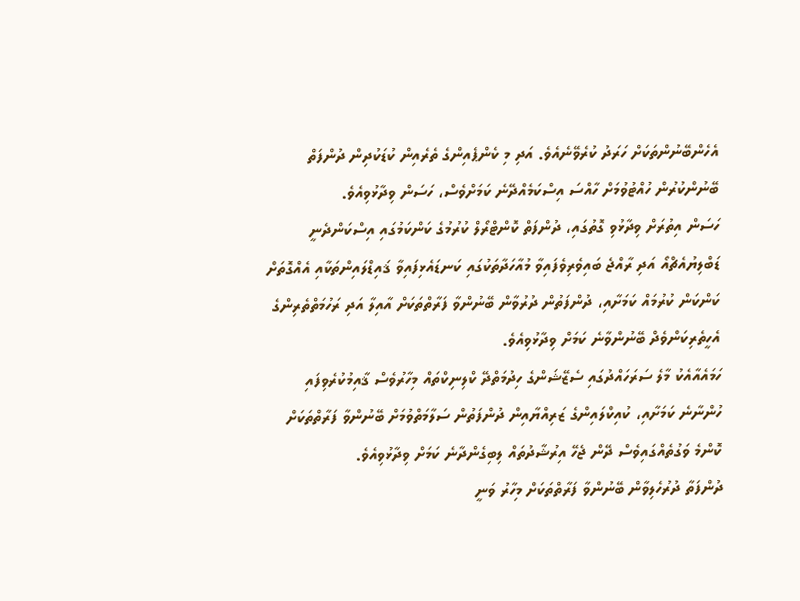އެހެންބޭނުންތަކަށް ހަރަދު ކުރެވޭނެއެވެ. އަދި މި ކެންޕެއިންގެ ތެރެއިން ކުޑަކުދިން ދުންފަތް ބޭނުންކުރުން ހުއްޓުވުމަށް ހާއްސަ އިސްކަމެއްދޭނެ ކަމަށްވެސް، ހަސަން ވިދާޅުވިއެވެ.
ހަސަން އިތުރަށް ވިދާޅުވި ގޮތުގައި، ދުންފަތް ކޮންޓްރޯލް ކުރުމުގެ ކަންކަމުގައި އިސްކަންދެނީ ޑަބްލިޔުއެޗްއޯ އަދި ރާއްޖެ ބައިވެރިވެފައިވާ މުއާހަދާތަކުގައި ކަނޑައެޅިފައިވާ ޤައިޑްލައިންތަކާއި އެއްގޮތަށް ކަންކަން ކުރުމައް ކަމަށާއި، ދުންފަތުން ދުރުވާން ބޭނުންވާ ފަރާތްތަކަށް އާއިލާ އަދި ރަހުމަތްތެރިންގެ އެހީތެރިކަންވެދް ބޭނުންވާނެ ކަމަށް ވިދާޅުވިއެވެ.
ހަމައެއާއެކު މާލެ ސަރަހައްދުގައި ސެޒޭޝަންގެ ހިދުމަތްދޭ ކްލިނިކްތައް މިހާރުވެސް ޤާއިމުކުރެވިފައި ހުންނާނެ ކަމަށާއި، ކުއިކްލައިންގެ ޒަރިއްޔާއިން ދުންފަތުން ސަލާމަތްވުމަށް ބޭނުންވާ ފަރާތްތަކަށް ކޮންމެ ވަގުތެއްގައިވެސް ދޭން ޖެހޭ އިރުޝާދުތައް ލިބިގެންދާނެ ކަމަށް ވިދާޅުވިއެވެ.
ދުންފަތާ ދުރުހެލިވާން ބޭނުންވާ ފަރާތްތަކަށް މިހާރު ވަނީ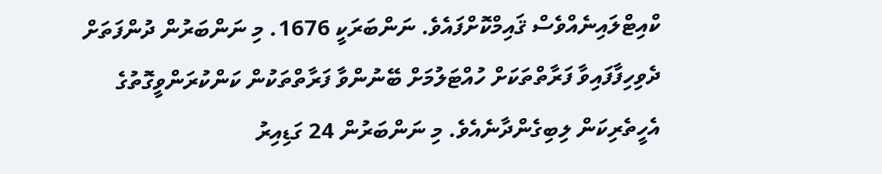ކްއިޓްލައިނެއްވެސް ޤައިމްކޮށްފައެވެ. ނަންބަރަކީ 1676. މި ނަންބަރުން ދުންފަތަށް ދެވިހިފާފައިވާ ފަރާތްތަކަށް ހުއްޓަލުމަށް ބޭނުންވާ ފަރާތްތަކުން ކަންކުރަންވީގޮތުގެ އެހީތެރިކަން ލިބިގެންދާނެއެވެ. މި ނަންބަރުން 24 ގަޑިއިރު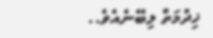ޚިދުމަތް ލިބޭނެއެވެ..